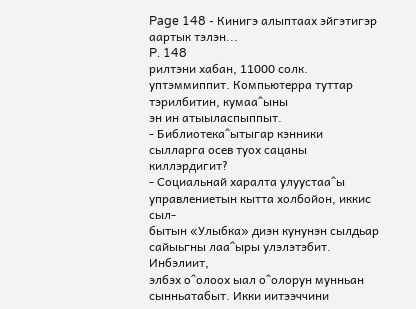Page 148 - Кинигэ алыптаах эйгэтигэр аартык тэлэн...
P. 148
рилтэни хабан, 11000 солк. уптэммиппит. Компьютерра туттар тэрилбитин, кумаа^ыны
эн ин атыыласпыппыт.
- Библиотека^ытыгар кэнники сылларга осев туох сацаны киллэрдигит?
- Социальнай харалта улуустаа^ы управлениетын кытта холбойон, иккис сыл-
бытын «Улыбка» диэн кунунэн сылдьар сайыьгны лаа^ыры улэлэтэбит. Инбэлиит,
элбэх о^олоох ыал о^олорун мунньан сынньатабыт. Икки иитээччини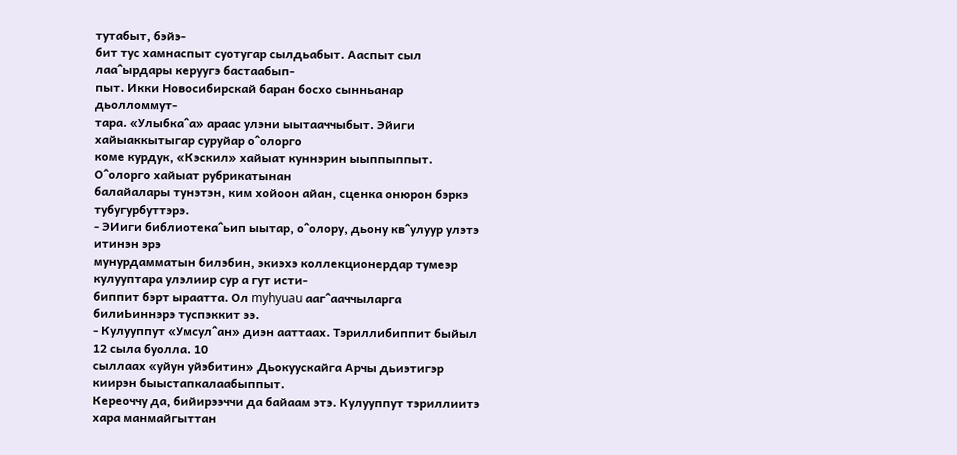тутабыт, бэйэ-
бит тус хамнаспыт суотугар сылдьабыт. Ааспыт сыл лаа^ырдары керуугэ бастаабып-
пыт. Икки Новосибирскай баран босхо сынньанар дьолломмут-
тара. «Улыбка^а» араас улэни ыытааччыбыт. Эйиги хайыаккытыгар суруйар о^олорго
коме курдук, «Кэскил» хайыат куннэрин ыыппыппыт. О^олорго хайыат рубрикатынан
балайалары тунэтэн, ким хойоон айан, сценка онюрон бэркэ тубугурбуттэрэ.
- ЭИиги библиотека^ьип ыытар, о^олору, дьону кв^улуур улэтэ итинэн эрэ
мунурдамматын билэбин, экиэхэ коллекционердар тумеэр кулууптара улэлиир сур а гут исти-
биппит бэрт ыраатта. Ол myhyuau ааг^ааччыларга билиЬиннэрэ туспэккит ээ.
- Кулууппут «Умсул^ан» диэн ааттаах. Тэриллибиппит быйыл 12 сыла буолла. 10
сыллаах «уйун уйэбитин» Дьокуускайга Арчы дьиэтигэр киирэн быыстапкалаабыппыт.
Кереоччу да, бийирээччи да байаам этэ. Кулууппут тэриллиитэ хара манмайгыттан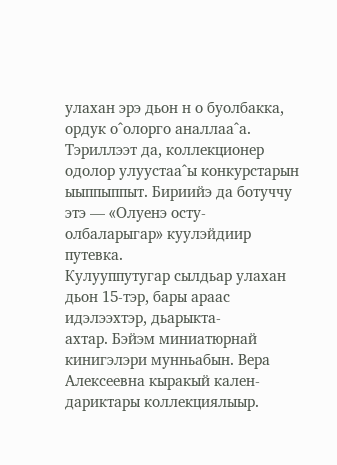улахан эрэ дьон н о буолбакка, ордук о^олорго аналлаа^а. Тэриллээт да, коллекционер
одолор улуустаа^ы конкурстарын ыыппыппыт. Бириийэ да ботуччу этэ — «Олуенэ осту-
олбаларыгар» куулэйдиир путевка.
Кулууппутугар сылдьар улахан дьон 15-тэр, бары араас идэлээхтэр, дьарыкта-
ахтар. Бэйэм миниатюрнай кинигэлэри мунньабын. Вера Алексеевна кыракый кален-
дариктары коллекциялыыр.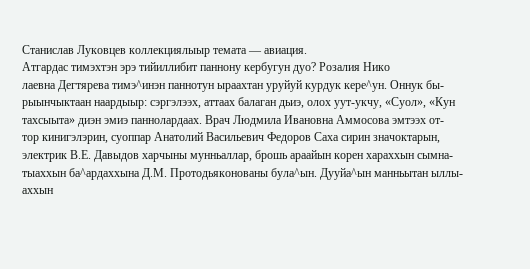Станислав Луковцев коллекциялыыр темата — авиация.
Атгардас тимэхтэн эрэ тийиллибит паннону кербугун дуо? Розалия Нико
лаевна Дегтярева тимэ^инэн паннотун ыраахтан уруйуй курдук кере^ун. Оннук бы-
рыынчыктаан наардыыр: сэргэлээх, аттаах балаган дьиэ, олох уут-укчу, «Суол», «Кун
тахсыыта» диэн эмиэ паннолардаах. Врач Людмила Ивановна Аммосова эмтээх от-
тор кинигэлэрин, суоппар Анатолий Васильевич Федоров Саха сирин значоктарын,
электрик В.Е. Давыдов харчыны мунньаллар, брошь араайын корен хараххын сымна-
тыаххын ба^ардаххына Д.М. Протодьяконованы була^ын. Дууйа^ын манньытан ыллы-
аххын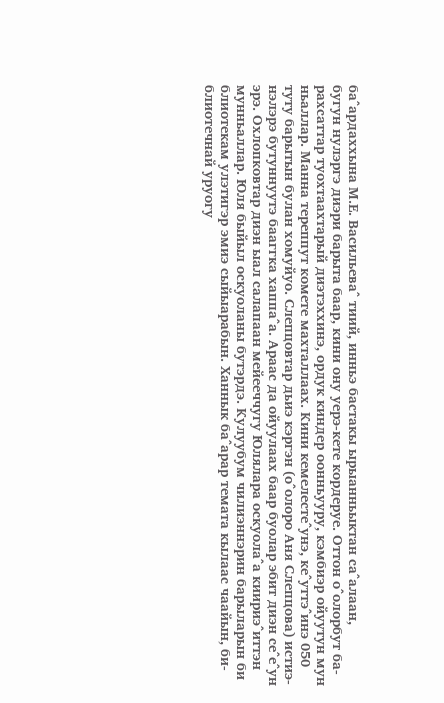ба^ардаххына М.Е. Васильева^ тиий, инньэ бастакы ырыанньыктан са^алаан,
бугун нулэргэ диэри барыта баар, кини ону уерэ-кете кордеруе. Оттон о^олорбут ба-
рахсаттар туохтаахтарый диэтэххинэ, ордук киндер оонньууру, кэмбиэр ойуутун мун
ньаллар. Манна тереппут комете махталлаах. Кини кемелесте^унэ, ке^уттэ^инэ 050
туту барытын булан хомуйуо. Слепцовтар дьиэ кэргэн (о^олоро Аня Слепцова) истиэ-
нэлэрэ бутуннуутэ бааггка хаппа^а. Араас да ойуулаах баар буолар эбит диэн се^е^ун
эрэ. Охлопковтар диэн ыал салапаан мейееччугу Юлялара оскуола^а киириэ^иттэн
мунньаллар. Юля быйыл оскуоланы бутэрдэ. Кулуубум чилиэннэрин барыларын би
блиотекам улэтигэр эмиэ сыйыарабын. Ханнык ба^арар темата кылаас чаайын, би-
блиотечнай уруогу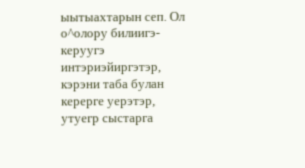ыытыахтарын сеп. Ол о^олору билиигэ-керуугэ интэриэйиргэтэр,
кэрэни таба булан керерге уерэтэр, утуегр сыстарга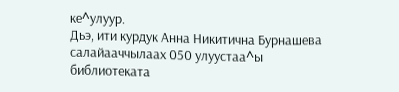ке^улуур.
Дьэ, ити курдук Анна Никитична Бурнашева салайааччылаах 050 улуустаа^ы
библиотеката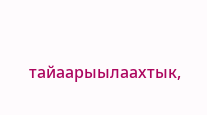тайаарыылаахтык,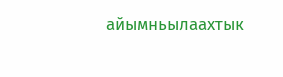айымньылаахтык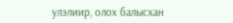улэлиир, олох балысхан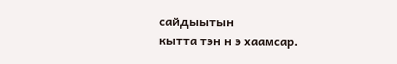сайдыытын
кытта тэн н э хаамсар.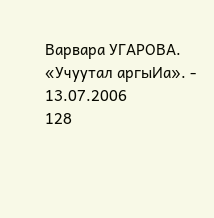Варвара УГАРОВА.
«Учуутал аргыИа». - 13.07.2006
128